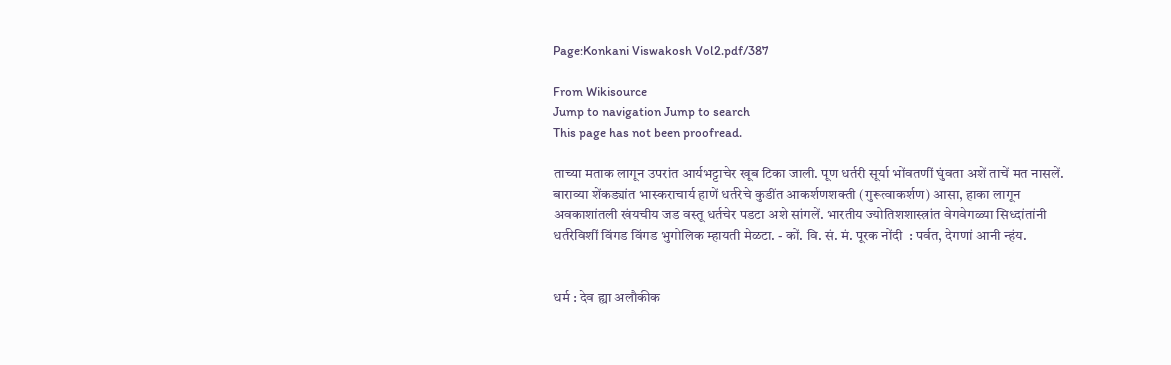Page:Konkani Viswakosh Vol2.pdf/387

From Wikisource
Jump to navigation Jump to search
This page has not been proofread.

ताच्या मताक लागून उपरांत आर्यभट्टाचेर खूब टिका जाली. पूण धर्तरी सूर्या भोंवतणीं घुंवता अशें ताचें मत नासलें. बाराव्या शेंकड्यांत भास्कराचार्य हाणें धर्तरेचे कुडींत आकर्शणशक्ती (गुरूत्वाकर्शण) आसा, हाका लागून अवकाशांतली खंयचीय जड वस्तू धर्तचेर पडटा अशे सांगलें. भारतीय ज्योतिशशास्त्रांत वेगवेगळ्या सिध्दांतांनी धर्तरेविशीं विंगड विंगड भुगोलिक म्हायती मेळटा. - कों. वि. सं. मं. पूरक नोंदी  : पर्वत, देगणां आनी न्हंय.


धर्म : देव ह्या अलौकीक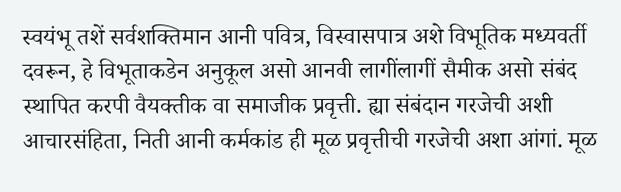स्वयंभू तशें सर्वशक्तिमान आनी पवित्र, विस्वासपात्र अशे विभूतिक मध्यवर्ती दवरून, हे विभूताकडेन अनुकूल असो आनवी लागींलागीं सैमीक असो संबंद स्थापित करपी वैयक्तीक वा समाजीक प्रवृत्ती. ह्या संबंदान गरजेची अशी आचारसंहिता, निती आनी कर्मकांड ही मूळ प्रवृत्तीची गरजेची अशा आंगां. मूळ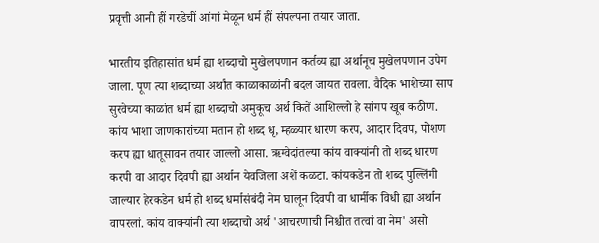प्रवृत्ती आनी हीं गरडेचीं आंगां मेळून धर्म हीं संपल्पना तयार जाता.

भारतीय इतिहासांत धर्म ह्या शब्दाचो मुखेलपणान कर्तव्य ह्या अर्थानूच मुखेलपणान उपेग जाला. पूण त्या शब्दाच्या अर्थांत काळाकाळांनी बदल जायत रावला. वैदिक भाशेच्या साप सुरवेच्या काळांत धर्म ह्या शब्दाचो अमुकूच अर्थ कितें आशिल्लो हे सांगप खूब कठीण. कांय भाशा जाणकारांच्या मतान हो शब्द धृ, म्हळ्यार धारण करप, आदार दिवप, पोशण करप ह्या धातूसावन तयार जाल्लो आसा. ऋग्वेदांतल्या कांय वाक्यांनी तो शब्द धारण करपी वा आदार दिवपी ह्या अर्थान येवजिला अशें कळटा. कांयकडेन तो शब्द पुल्लिंगी जाल्यार हेरकडेन धर्म हो शब्द धर्मासंबंदी नेम घालून दिवपी वा धार्मीक विधी ह्या अर्थान वापरलां. कांय वाक्यांनी त्या शब्दाचो अर्थ 'आचरणाची निश्चीत तत्वां वा नेम' असो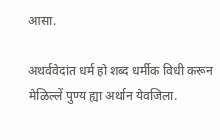आसा.

अथर्ववेदांत धर्म हो शब्द धर्मीक विधी करून मेळिल्लें पुण्य ह्या अर्थान येवजिला.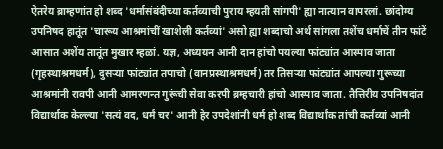ऐतरेय ब्राम्हणांत हो शब्द 'धर्मासंबंदीच्या कर्तव्याची पुराय म्हयती सांगपी' ह्या नात्यान वापरलां. छांदोग्य उपनिषद हातूंत 'चारूय आश्रमांचीं खाशेली कर्तव्यां' असो ह्या शब्दाचो अर्थ सांगला तशेंच धर्माचें तीन फांटें आसात अशेंय तातूंत मुखार म्हळां. यज्ञ, अध्ययन आनी दान हांचो पयल्या फांट्यांत आस्पाव जाता (गृहस्थाश्रमधर्म), दुसऱ्या फांट्यांत तपाचो (वानप्रस्थाश्रमधर्म) तर तिसऱ्या फांट्यांत आपल्या गुरूच्या आश्रमांनी रावपी आनी आमरणन्त गुरूंची सेवा करपी ब्रम्हचारी हांचो आस्पाव जाता. तैत्तिरीय उपनिषदांत विद्यार्थाक केल्ल्या 'सत्यं वद, धर्मं चर' आनी हेर उपदेशांनी धर्म हो शब्द विद्यार्थांक तांची कर्तव्यां आनी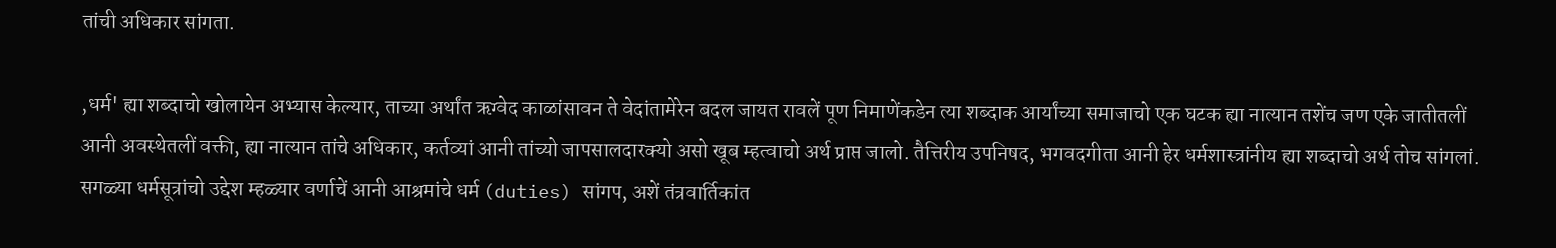तांची अधिकार सांगता.

,धर्म' ह्या शब्दाचो खोलायेन अभ्यास केल्यार, ताच्या अर्थांत ऋग्वेद काळांसावन ते वेदांतामेरेन बदल जायत रावलें पूण निमाणेंकडेन त्या शब्दाक आर्यांच्या समाजाचो एक घटक ह्या नात्यान तशेंच जण एके जातीतलीं आनी अवस्थेतलीं वक्ती, ह्या नात्यान तांचे अधिकार, कर्तव्यां आनी तांच्यो जापसालदारक्यो असो खूब म्हत्वाचो अर्थ प्राप्त जालो. तैत्तिरीय उपनिषद, भगवदगीता आनी हेर धर्मशास्त्रांनीय ह्या शब्दाचो अर्थ तोच सांगलां. सगळ्या धर्मसूत्रांचो उद्देश म्हळ्यार वर्णाचें आनी आश्रमांचे धर्म (duties) सांगप, अशें तंत्रवार्तिकांत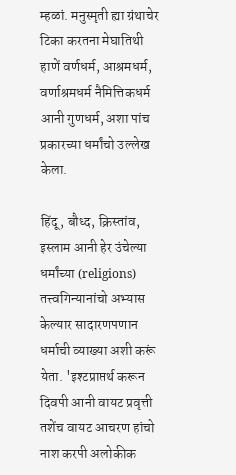म्हळां. मनुस्मृती ह्या ग्रंथाचेर टिका करतना मेघातिथी हाणें वर्णधर्म, आश्रमधर्म, वर्णाश्रमधर्म नैमित्तिकधर्म आनी गुणधर्म, अशा पांच प्रकारच्या धर्मांचो उल्लेख केला.

हिंदू, बौध्द, क्रिस्तांव, इस्लाम आनी हेर उंचेल्या धर्मांच्या (religions) तत्त्वगिन्यानांचो अभ्यास केल्यार सादारणपणान धर्माची व्याख्या अशी करूं येता. 'इश्टप्राप्तर्थ करून दिवपी आनी वायट प्रवृत्ती तशेंच वायट आचरण हांचो नाश करपी अलोकीक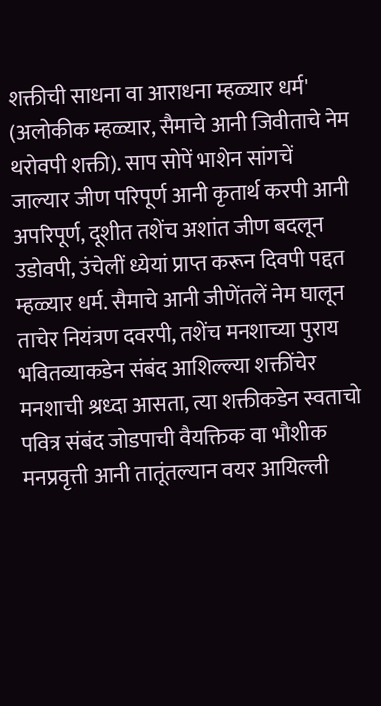शक्तीची साधना वा आराधना म्हळ्यार धर्म' (अलोकीक म्हळ्यार, सैमाचे आनी जिवीताचे नेम थरोवपी शक्ती). साप सोपें भाशेन सांगचें जाल्यार जीण परिपूर्ण आनी कृतार्थ करपी आनी अपरिपूर्ण, दूशीत तशेंच अशांत जीण बदलून उडोवपी, उंचेलीं ध्येयां प्राप्त करून दिवपी पद्दत म्हळ्यार धर्म. सैमाचे आनी जीणेंतलें नेम घालून ताचेर नियंत्रण दवरपी, तशेंच मनशाच्या पुराय भवितव्याकडेन संबंद आशिल्ल्या शक्तींचेर मनशाची श्रध्दा आसता, त्या शक्तीकडेन स्वताचो पवित्र संबंद जोडपाची वैयक्तिक वा भौशीक मनप्रवृत्ती आनी तातूंतल्यान वयर आयिल्ली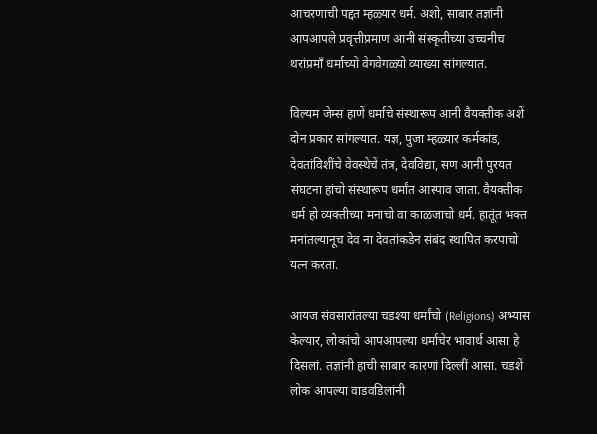आचरणाची पद्दत म्हळ्यार धर्म. अशो, साबार तज्ञांनी आपआपले प्रवृत्तीप्रमाण आनी संस्कृतीच्या उच्चनीच थरांप्रमाँ धर्माच्यो वेगवेगळ्यो व्याख्या सांगल्यात.

विल्यम जेम्स हाणें धर्माचे संस्थारूप आनी वैयक्तीक अशें दोन प्रकार सांगल्यात. यज्ञ, पुजा म्हळ्यार कर्मकांड, देवतांविशींचे वेवस्थेचें तंत्र, देवविद्या, सण आनी पुरयत संघटना हांचो संस्थारूप धर्मांत आस्पाव जाता. वैयक्तीक धर्म हो व्यक्तीच्या मनाचो वा काळजाचो धर्म. हातूंत भक्त मनांतल्यानूच देव ना देवतांकडेन संबंद स्थापित करपाचो यत्न करता.

आयज संवसारांतल्या चडश्या धर्मांचो (Religions) अभ्यास केल्यार, लोकांचो आपआपल्या धर्माचेर भावार्थ आसा हे दिसलां. तज्ञांनी हाची साबार कारणां दिल्लीं आसा. चडशें लोक आपल्या वाडवडिलांनी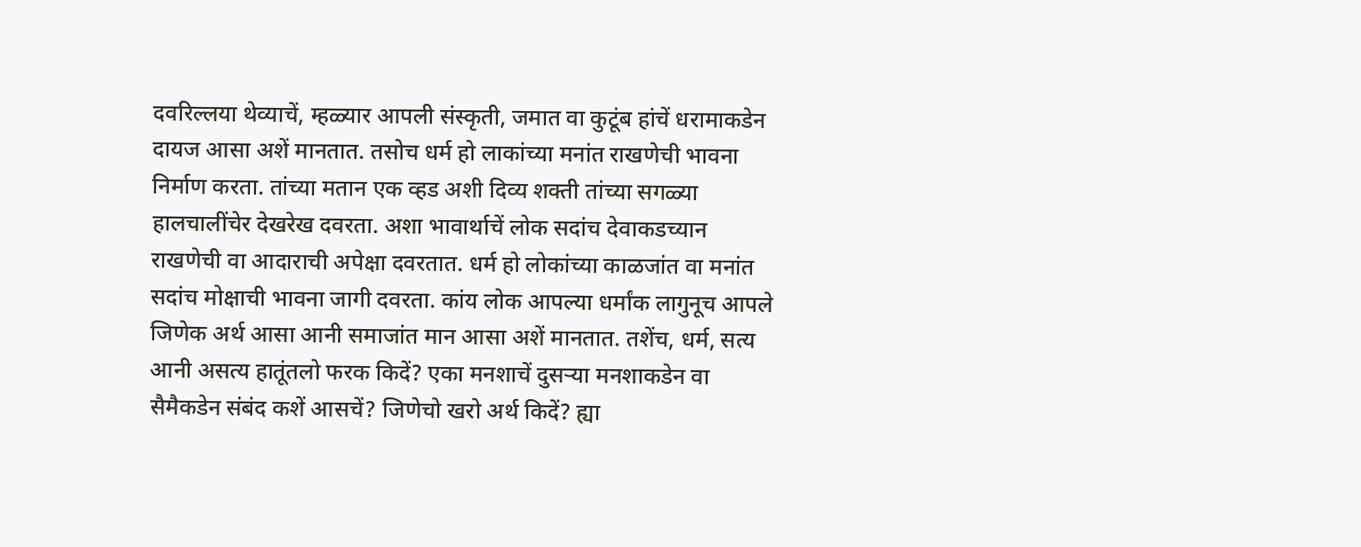दवरिल्लया थेव्याचें, म्हळ्यार आपली संस्कृती, जमात वा कुटूंब हांचें धरामाकडेन दायज आसा अशें मानतात. तसोच धर्म हो लाकांच्या मनांत राखणेची भावना निर्माण करता. तांच्या मतान एक व्हड अशी दिव्य शक्ती तांच्या सगळ्या हालचालींचेर देखरेख दवरता. अशा भावार्थाचें लोक सदांच देवाकडच्यान राखणेची वा आदाराची अपेक्षा दवरतात. धर्म हो लोकांच्या काळजांत वा मनांत सदांच मोक्षाची भावना जागी दवरता. कांय लोक आपल्या धर्मांक लागुनूच आपले जिणेक अर्थ आसा आनी समाजांत मान आसा अशें मानतात. तशेंच, धर्म, सत्य आनी असत्य हातूंतलो फरक किदें? एका मनशाचें दुसऱ्या मनशाकडेन वा सैमैकडेन संबंद कशें आसचें? जिणेचो खरो अर्थ किदें? ह्या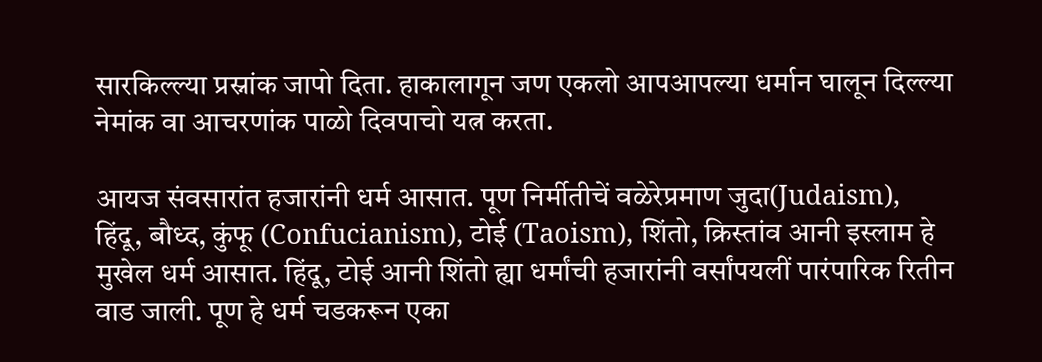सारकिल्ल्या प्रस्नांक जापो दिता. हाकालागून जण एकलो आपआपल्या धर्मान घालून दिल्ल्या नेमांक वा आचरणांक पाळो दिवपाचो यत्न करता.

आयज संवसारांत हजारांनी धर्म आसात. पूण निर्मीतीचें वळेरेप्रमाण जुदा(Judaism), हिंदू, बौध्द, कुंफू (Confucianism), टोई (Taoism), शिंतो, क्रिस्तांव आनी इस्लाम हे मुखेल धर्म आसात. हिंदू, टोई आनी शिंतो ह्या धर्मांची हजारांनी वर्सांपयलीं पारंपारिक रितीन वाड जाली. पूण हे धर्म चडकरून एका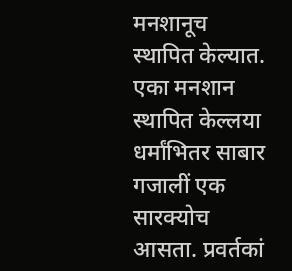मनशानूच स्थापित केल्यात. एका मनशान स्थापित केल्लया धर्मांभितर साबार गजालीं एक सारक्योच आसता. प्रवर्तकां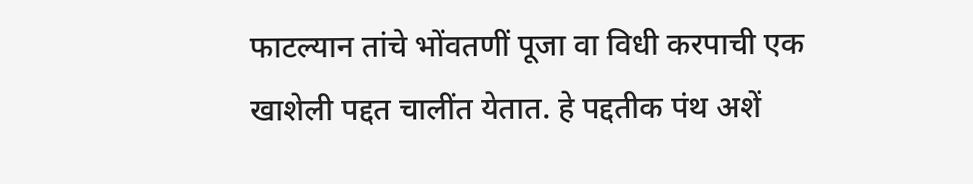फाटल्यान तांचे भोंवतणीं पूजा वा विधी करपाची एक खाशेली पद्दत चालींत येतात. हे पद्दतीक पंथ अशें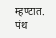म्हण्टात. पंथ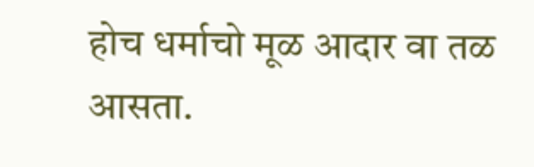होच धर्माचो मूळ आदार वा तळ आसता.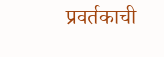प्रवर्तकाची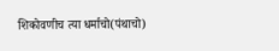शिकोवणीच त्या धर्माचो(पंथाचो)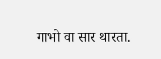गाभो वा सार थारता.